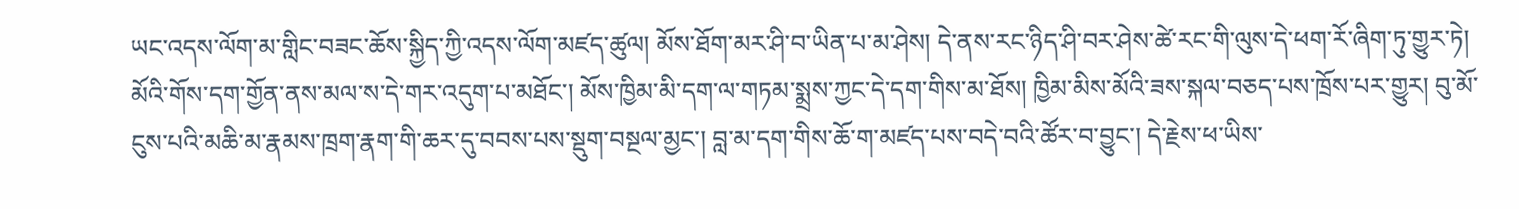ཡང་འདས་ལོག་མ་གླིང་བཟང་ཆོས་སྐྱིད་ཀྱི་འདས་ལོག་མཛད་ཚུལ། མོས་ཐོག་མར་ཤི་བ་ཡིན་པ་མ་ཤེས། དེ་ནས་རང་ཉིད་ཤི་བར་ཤེས་ཚེ་རང་གི་ལུས་དེ་ཕག་རོ་ཞིག་ཏུ་གྱུར་ཏེ། མོའི་གོས་དག་གྱོན་ནས་མལ་ས་དེ་གར་འདུག་པ་མཐོང་། མོས་ཁྱིམ་མི་དག་ལ་གཏམ་སྨྲས་ཀྱང་དེ་དག་གིས་མ་ཐོས། ཁྱིམ་མིས་མོའི་ཟས་སྐལ་བཅད་པས་ཁྲོས་པར་གྱུར། བུ་མོ་ངུས་པའི་མཆི་མ་རྣམས་ཁྲག་རྣག་གི་ཆར་དུ་བབས་པས་སྡུག་བསྔལ་མྱང་། བླ་མ་དག་གིས་ཆོ་ག་མཛད་པས་བདེ་བའི་ཚོར་བ་བྱུང་། དེ་རྗེས་ཕ་ཡིས་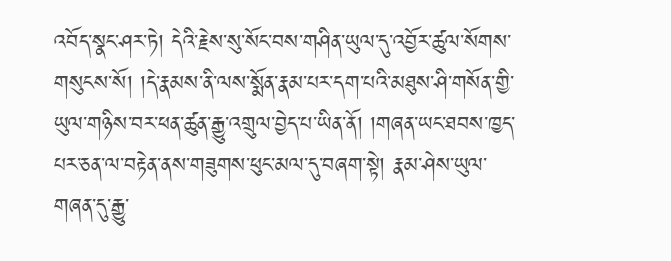འབོད་སྣང་ཤར་ཏེ། དེའི་རྗེས་སུ་སོང་བས་གཤིན་ཡུལ་དུ་འབྱོར་ཚུལ་སོགས་གསུངས་སོ། །དེ་རྣམས་ནི་ལས་སྨོན་རྣམ་པར་དག་པའི་མཐུས་ཤི་གསོན་གྱི་ཡུལ་གཉིས་བར་ཕན་ཚུན་རྒྱུ་འགྲུལ་བྱེད་པ་ཡིན་ནོ། །གཞན་ཡང་ཐབས་ཁྱད་པར་ཅན་ལ་བརྟེན་ནས་གཟུགས་ཕུང་མལ་དུ་བཞག་སྟེ། རྣམ་ཤེས་ཡུལ་གཞན་དུ་རྒྱུ་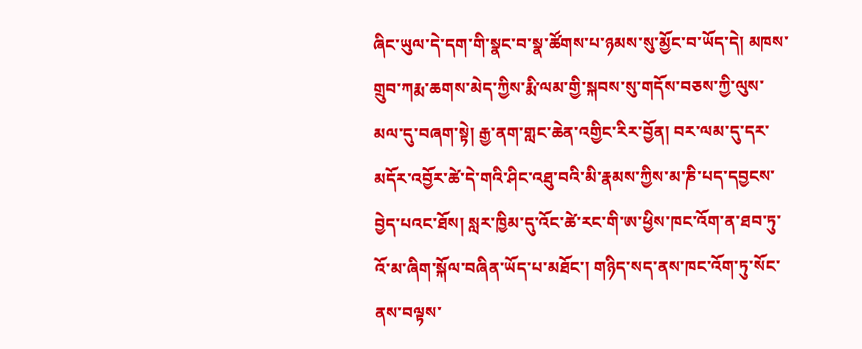ཞིང་ཡུལ་དེ་དག་གི་སྣང་བ་སྣ་ཚོགས་པ་ཉམས་སུ་མྱོང་བ་ཡོད་དེ། མཁས་གྲུབ་ཀརྨ་ཆགས་མེད་ཀྱིས་རྨི་ལམ་གྱི་སྐབས་སུ་གདོས་བཅས་ཀྱི་ལུས་མལ་དུ་བཞག་སྟེ། རྒྱ་ནག་གླང་ཆེན་འགྱིང་རིར་བྱོན། བར་ལམ་དུ་དར་མདོར་འབྱོར་ཚེ་དེ་གའི་ཤིང་འཐུ་བའི་མི་རྣམས་ཀྱིས་མ་ཎི་པད་དབྱངས་བྱེད་པའང་ཐོས། སླར་ཁྱིམ་དུ་འོང་ཚེ་རང་གི་ཨ་ཕྱིས་ཁང་འོག་ན་ཐབ་ཏུ་འོ་མ་ཞིག་སྐོལ་བཞིན་ཡོད་པ་མཐོང་། གཉིད་སད་ནས་ཁང་འོག་ཏུ་སོང་ནས་བལྟས་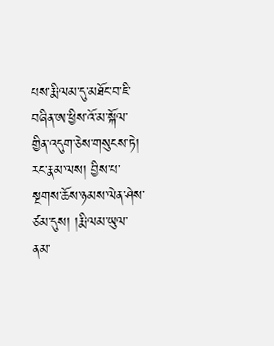པས་རྨི་ལམ་དུ་མཐོང་བ་ཇི་བཞིན་ཨ་ཕྱིས་འོ་མ་སྐོལ་གྱིན་འདུག་ཅེས་གསུངས་ཏེ། རང་རྣམ་ལས། བྱིས་པ་སྔགས་ཆོས་ཉམས་ལེན་ཤེས་ཙམ་དུས། །རྨི་ལམ་ཡུལ་ནམ་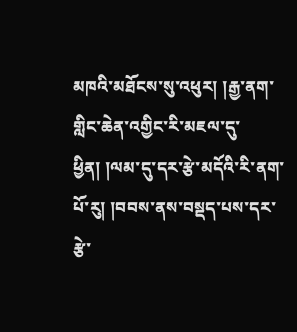མཁའི་མཐོངས་སུ་འཕུར། །རྒྱ་ནག་གླིང་ཆེན་འགྱིང་རི་མཇལ་དུ་ཕྱིན། །ལམ་དུ་དར་རྩེ་མདོའི་རི་ནག་པོ་རུ། །བབས་ནས་བསྡད་པས་དར་རྩེ་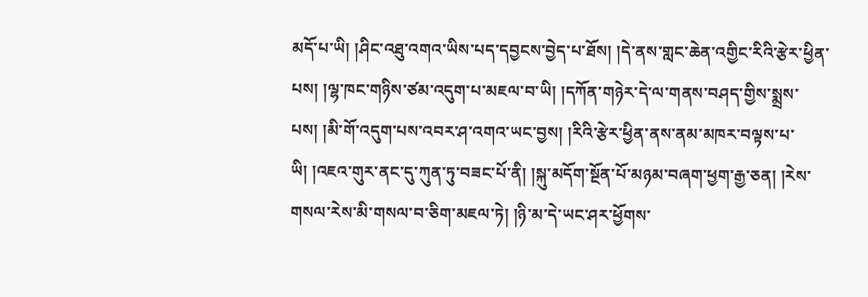མདོ་པ་ཡི། །ཤིང་འཐུ་འགའ་ཡིས་པད་དབྱངས་བྱེད་པ་ཐོས། །དེ་ནས་གླང་ཆེན་འགྱིང་རིའི་རྩེར་ཕྱིན་པས། །ལྷ་ཁང་གཉིས་ཙམ་འདུག་པ་མཇལ་བ་ཡི། །དཀོན་གཉེར་དེ་ལ་གནས་བཤད་གྱིས་སྨྲས་པས། །མི་གོ་འདུག་པས་འབར་ཤ་འགའ་ཡང་བྱས། །རིའི་རྩེར་ཕྱིན་ནས་ནམ་མཁར་བལྟས་པ་ཡི། །འཇའ་གུར་ནང་དུ་ཀུན་ཏུ་བཟང་པོ་ནི། །སྐུ་མདོག་སྔོན་པོ་མཉམ་བཞག་ཕྱག་རྒྱ་ཅན། །རེས་གསལ་རེས་མི་གསལ་བ་ཅིག་མཇལ་ཏེ། །ཉི་མ་དེ་ཡང་ཤར་ཕྱོགས་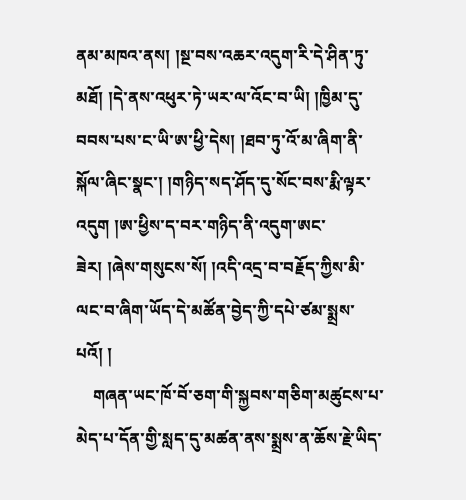ནམ་མཁའ་ནས། །སྔ་བས་འཆར་འདུག་རི་དེ་ཤིན་ཏུ་མཐོ། །དེ་ནས་འཕུར་ཏེ་ཡར་ལ་འོང་བ་ཡི། །ཁྱིམ་དུ་བབས་པས་ང་ཡི་ཨ་ཕྱི་དེས། །ཐབ་ཏུ་འོ་མ་ཞིག་ནི་སྐོལ་ཞིང་སྣང་། །གཉིད་སད་ཤོད་དུ་སོང་བས་རྨི་ལྟར་འདུག །ཨ་ཕྱིས་ད་བར་གཉིད་ནི་འདུག་ཨང་ཟེར། །ཞེས་གསུངས་སོ། །འདི་འདྲ་བ་བརྗོད་ཀྱིས་མི་ལང་བ་ཞིག་ཡོད་དེ་མཚོན་བྱེད་ཀྱི་དཔེ་ཙམ་སྨྲས་པའོ། །
    གཞན་ཡང་ཁོ་བོ་ཅག་གི་སྐྱབས་གཅིག་མཚུངས་པ་མེད་པ་དོན་གྱི་སླད་དུ་མཚན་ནས་སྨྲས་ན་ཆོས་རྗེ་ཡིད་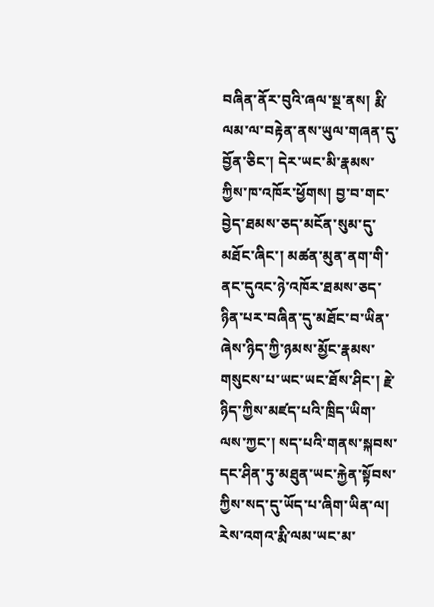བཞིན་ནོར་བུའི་ཞལ་སྔ་ནས། རྨི་ལམ་ལ་བརྟེན་ནས་ཡུལ་གཞན་དུ་བྱོན་ཅིང་། དེར་ཡང་མི་རྣམས་ཀྱིས་ཁ་འཁོར་ཕྱོགས། བྱ་བ་གང་བྱེད་ཐམས་ཅད་མངོན་སུམ་དུ་མཐོང་ཞིང་། མཚན་མུན་ནག་གི་ནང་དུའང་ཉེ་འཁོར་ཐམས་ཅད་ཉིན་པར་བཞིན་དུ་མཐོང་བ་ཡིན་ཞེས་ཉིད་ཀྱི་ཉམས་མྱོང་རྣམས་གསུངས་པ་ཡང་ཡང་ཐོས་ཤིང་། རྗེ་ཉིད་ཀྱིས་མཛད་པའི་ཁྲིད་ཡིག་ལས་ཀྱང་། སད་པའི་གནས་སྐབས་དང་ཤིན་ཏུ་མཐུན་ཡང་རྐྱེན་སྟོབས་ཀྱིས་སད་དུ་ཡོད་པ་ཞིག་ཡིན་ལ། རེས་འགའ་རྨི་ལམ་ཡང་མ་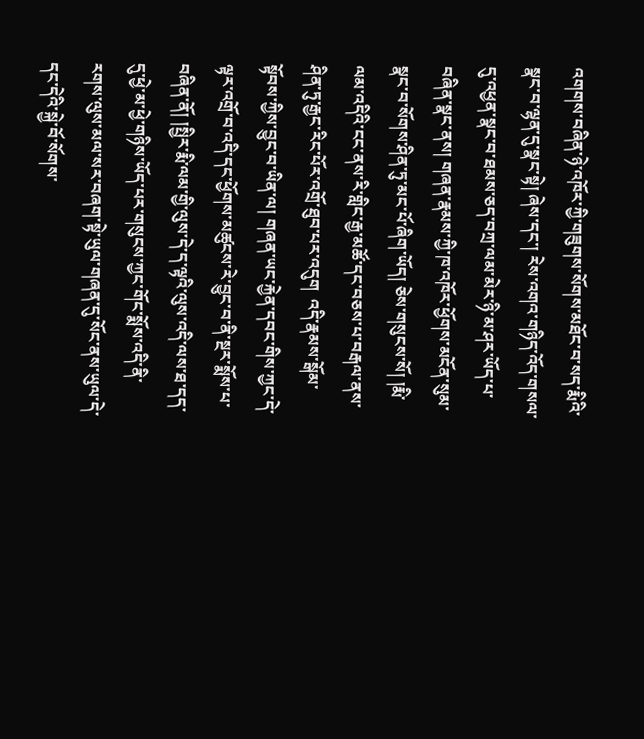འགགས་བཞིན་ཉེ་འཁོར་ཀྱི་གཟུགས་སོགས་མཐོང་བ་སད་རྨིའི་སྣང་བ་ལྷན་དུ་སྣང་སྟེ། ཞེས་དང་། རེས་འགའ་གཉིད་འོད་གསལ་དུ་འཕྱན་སྣང་བ་ཐམས་ཅད་བཀྲ་ལམ་མེར་ཉི་མ་ཤར་ཡོད་པ་བཞིན་སྣང་ནས། གཞན་རྣམས་ཀྱི་ཁ་འཁོར་ཕྱོགས་མངོན་སུམ་སྣང་བ་སོགས་ཤིན་ཏུ་མང་པོ་ཞིག་ཡོད། ཅེས་གསུངས་སོ། །རྨི་ལམ་འདིའི་ངང་ནས་རི་གླིང་རྒྱ་མཚོ་དང་བཅས་པ་བརྒལ་ནས་ཤིན་ཏུ་རྒྱང་རིང་པོར་འགྲོ་ཐུབ་པར་འདུག  འདི་རྣམས་སྒོམ་སྟོབས་ཀྱིས་བྱུང་བ་ཡིན་ལ། གཞན་ཡང་རྐྱེན་དབང་གིས་ཀྱང་དེ་ལྟར་འགྲོ་བ་འདི་དང་ཕྱོགས་མཚུངས་རེ་བྱུང་བ་ནི་སྔར་སྨོས་པ་བཞིན་ནོ། །སྤྱིར་རྨི་ལམ་གྱི་ལུས་དེ་ད་ལྟའི་ལུས་འདི་ལས་ཐ་དད་དུ་ཕྱེ་མ་ཕྱེ་གཉིས་ཡོད་པར་གསུངས་ཀྱང་གོང་སྨོས་འདི་ནི་རགས་ལུས་མལ་སར་བཞག་སྟེ་ཡུལ་གཞན་དུ་སོང་ནས་ཡུལ་དེ་དང་དེའི་སྐྱེ་བོ་སོགས་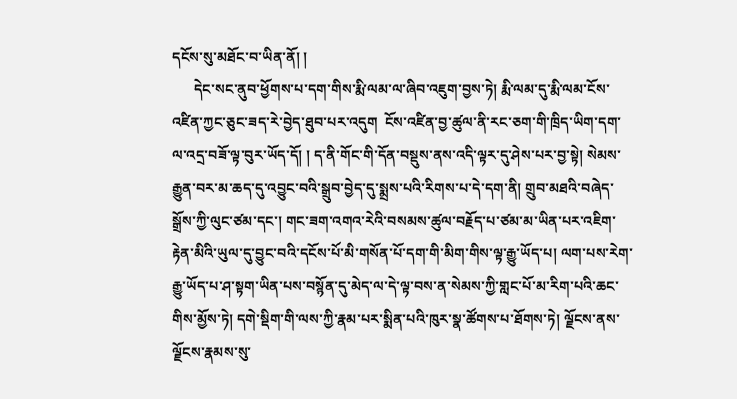དངོས་སུ་མཐོང་བ་ཡིན་ནོ། །
      དེང་སང་ནུབ་ཕྱོགས་པ་དག་གིས་རྨི་ལམ་ལ་ཞིབ་འཇུག་བྱས་ཏེ། རྨི་ལམ་དུ་རྨི་ལམ་ངོས་འཛིན་ཀྱང་ཅུང་ཟད་རེ་བྱེད་ཐུབ་པར་འདུག  ངོས་འཛིན་བྱ་ཚུལ་ནི་རང་ཅག་གི་ཁྲིད་ཡིག་དག་ལ་འདྲ་བཟོ་ལྟ་བུར་ཡོད་དོ། ། ད་ནི་གོང་གི་དོན་བསྡུས་ནས་འདི་ལྟར་དུ་ཤེས་པར་བྱ་སྟེ། སེམས་རྒྱུན་བར་མ་ཆད་དུ་འབྱུང་བའི་སྒྲུབ་བྱེད་དུ་སྨྲས་པའི་རིགས་པ་དེ་དག་ནི། གྲུབ་མཐའི་བཞེད་སྒྲོས་ཀྱི་ལུང་ཙམ་དང་། གང་ཟག་འགའ་རེའི་བསམས་ཚུལ་བརྗོད་པ་ཙམ་མ་ཡིན་པར་འཇིག་རྟེན་མིའི་ཡུལ་དུ་བྱུང་བའི་དངོས་པོ་མི་གསོན་པོ་དག་གི་མིག་གིས་ལྟ་རྒྱུ་ཡོད་པ། ལག་པས་རེག་རྒྱུ་ཡོད་པ་ཤ་སྟག་ཡིན་པས་བསྙོན་དུ་མེད་ལ་དེ་ལྟ་བས་ན་སེམས་ཀྱི་གླང་པོ་མ་རིག་པའི་ཆང་གིས་མྱོས་ཏེ། དགེ་སྡིག་གི་ལས་ཀྱི་རྣམ་པར་སྨིན་པའི་ཁུར་སྣ་ཚོགས་པ་ཐོགས་ཏེ། ལྗོངས་ནས་ལྗོངས་རྣམས་སུ་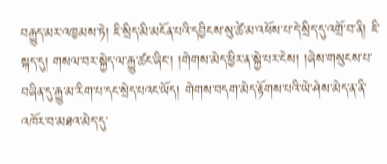བརྒྱུད་མར་འཁྱམས་ཏེ། ཇི་སྲིད་མི་མངོན་པའི་དབྱིངས་སུ་ཚེ་མ་འཕོས་པ་དེ་སྲིད་དུ་འགྲོ་བ་ནི། ཇི་སྐད་དུ། གསལ་བར་སྐྱེད་ལ་རྒྱུ་ཚང་ཞིང་། །གེགས་མེད་ཕྱིར་ན་སྐྱེ་པར་ངེས། །ཞེས་གསུངས་པ་བཞིན་དུ་རྒྱུ་མ་རིག་པ་དང་སྲེད་པའང་ཡོད། གེགས་བདག་མེད་རྟོགས་པའི་ཡེ་ཤེས་མེད་ན་ནི་འཁོར་བ་མཐའ་མེད་དུ་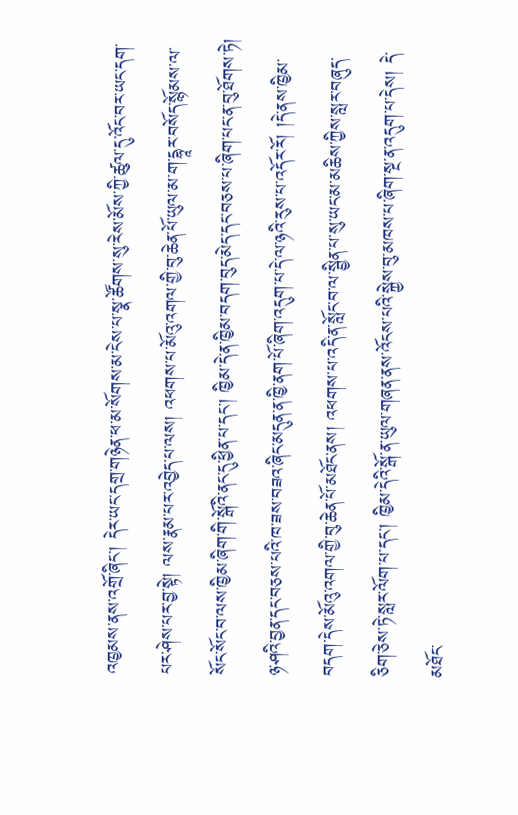འཁྱམས་ནས་འགྲོ་ཞིང་། དེར་ཡང་དགྲ་གཉེན་ཕ་མ་སོགས་མ་ངེས་པ་སྣ་ཚོགས་སུ་རེས་མོས་ཀྱི་ཚུལ་དུ་འོང་བར་ཡང་དག་པར་ཤེས་པར་བྱ་སྟེ། ལས་རྣམ་པར་འབྱེད་པ་ལས། འཕགས་པ་མོའུ་འགལ་གྱི་བུ་ཆེན་པོ་ཡུལ་མ་ག་དྷཱར་བསོད་སྙོམས་ལ་སོང་སོང་བ་ལས་ཁྱིམ་ཞིག་གི་སྒོའི་ནང་དུ་ཕྱིན་པ་དང་། ཁྱིམ་དེ་ན་ཁྱིམ་བདག་བུད་མེད་དང་བཅས་པ་ཞིག་པང་ན་བུ་ཐོགས་ཏེ། ཉ་ཤའི་བྱན་དང་བཅས་པའི་ཁ་ཟས་བཟའ་ཞིང་མདུན་ན་ཁྱི་ནག་པོ་ཞིག་འདུག་པ་དེ་ལ་ཉའི་རུས་པ་འདོར་རོ། །དེ་ནས་ཁྱིམ་བདག་དེས་མོའུ་འགལ་གྱི་བུ་ཆེན་པོ་མཐོང་ནས། འཕགས་པ་འདི་ན་སློང་བ་ལ་སྦྱིན་པ་སུ་ཡང་མ་མཆིས་ཀྱིས་སླར་བཞུད་ཅིག་ཅེས་ཏེ་སླར་ལོག་པ་དང་། ཁྱིམ་དེའི་སྒོ་ན་ཡུལ་གཞན་ནས་འོངས་པའི་སྐྱེས་བུ་མཁས་པ་ཞིག་སྔ་ན་འདུག་པ་དེས། དེ་མཐོང་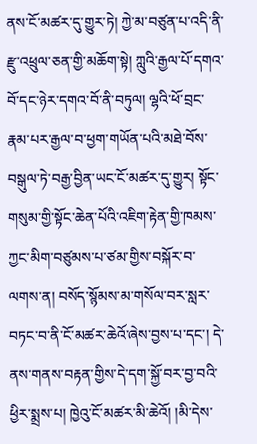ནས་ངོ་མཚར་དུ་གྱུར་ཏེ། ཀྱེ་མ་བཙུན་པ་འདི་ནི་རྫུ་འཕྲུལ་ཅན་གྱི་མཆོག་སྟེ། ཀླུའི་རྒྱལ་པོ་དགའ་བོ་དང་ཉེར་དགའ་བོ་ནི་བཏུལ། ལྷའི་ཕོ་བྲང་རྣམ་པར་རྒྱལ་བ་ཕྱག་གཡོན་པའི་མཐེ་བོས་བསྒུལ་ཏེ་བརྒྱ་བྱིན་ཡང་ངོ་མཚར་དུ་གྱུར། སྟོང་གསུམ་གྱི་སྟོང་ཆེན་པོའི་འཇིག་རྟེན་གྱི་ཁམས་ཀྱང་མིག་བཙུམས་པ་ཙམ་གྱིས་བསྐོར་བ་ལགས་ན། བསོད་སྙོམས་མ་གསོལ་བར་སླར་བཏང་བ་ནི་ངོ་མཚར་ཆེའོ་ཞེས་བྱས་པ་དང་། དེ་ནས་གནས་བརྟན་གྱིས་དེ་དག་སྐྱོ་བར་བྱ་བའི་ཕྱིར་སྨྲས་པ། ཁྱེའུ་ངོ་མཚར་མི་ཆེའོ། །མི་དེས་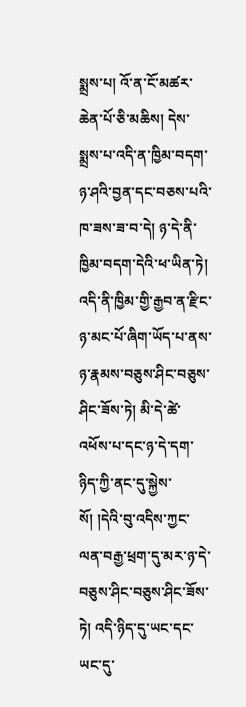སྨྲས་པ། འོ་ན་ངོ་མཚར་ཆེན་པོ་ཅི་མཆིས། དེས་སྨྲས་པ་འདི་ན་ཁྱིམ་བདག་ཉ་ཤའི་བྱན་དང་བཅས་པའི་ཁ་ཟས་ཟ་བ་དེ། ཉ་དེ་ནི་ཁྱིམ་བདག་དེའི་ཕ་ཡིན་ཏེ། འདི་ནི་ཁྱིམ་གྱི་རྒྱབ་ན་རྫིང་ཉ་མང་པོ་ཞིག་ཡོད་པ་ནས་ཉ་རྣམས་བཅུས་ཤིང་བཅུས་ཤིང་ཟོས་ཏེ། མི་དེ་ཚེ་འཕོས་པ་དང་ཉ་དེ་དག་ཉིད་ཀྱི་ནང་དུ་སྐྱེས་སོ། །དེའི་བུ་འདིས་ཀྱང་ལན་བརྒྱ་ཕྲག་དུ་མར་ཉ་དེ་བཅུས་ཤིང་བཅུས་ཤིང་ཟོས་ཏེ། འདི་ཉིད་དུ་ཡང་དང་ཡང་དུ་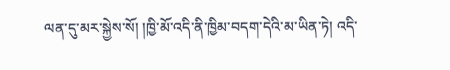ལན་དུ་མར་སྐྱེས་སོ། །ཁྱི་མོ་འདི་ནི་ཁྱིམ་བདག་དེའི་མ་ཡིན་ཏེ། འདི་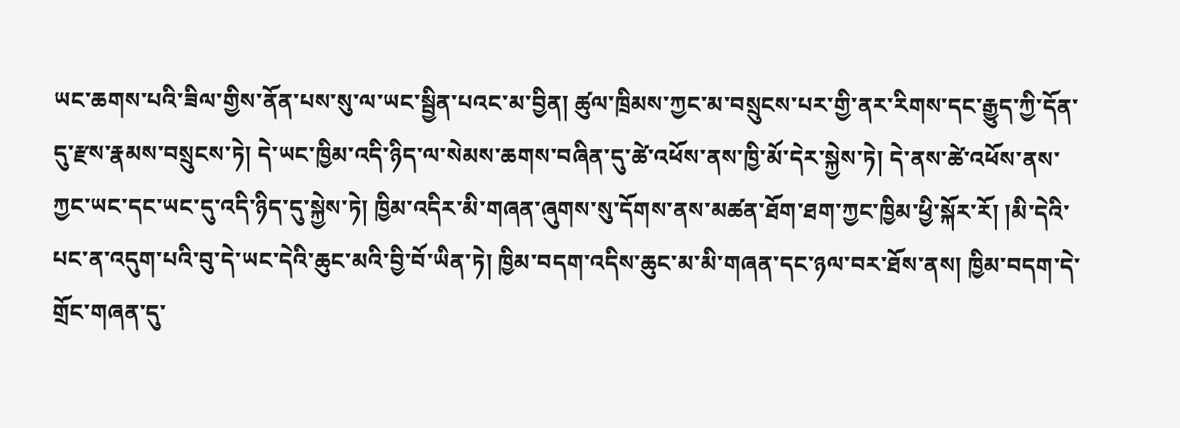ཡང་ཆགས་པའི་ཟིལ་གྱིས་ནོན་པས་སུ་ལ་ཡང་སྦྱིན་པའང་མ་བྱིན། ཚུལ་ཁྲིམས་ཀྱང་མ་བསྲུངས་པར་གྱི་ནར་རིགས་དང་རྒྱུད་ཀྱི་དོན་དུ་རྫས་རྣམས་བསྲུངས་ཏེ། དེ་ཡང་ཁྱིམ་འདི་ཉིད་ལ་སེམས་ཆགས་བཞིན་དུ་ཚེ་འཕོས་ནས་ཁྱི་མོ་དེར་སྐྱེས་ཏེ། དེ་ནས་ཚེ་འཕོས་ནས་ཀྱང་ཡང་དང་ཡང་དུ་འདི་ཉིད་དུ་སྐྱེས་ཏེ། ཁྱིམ་འདིར་མི་གཞན་ཞུགས་སུ་དོགས་ནས་མཚན་ཐོག་ཐག་ཀྱང་ཁྱིམ་ཕྱི་སྐོར་རོ། །མི་དེའི་པང་ན་འདུག་པའི་བུ་དེ་ཡང་དེའི་ཆུང་མའི་བྱི་བོ་ཡིན་ཏེ། ཁྱིམ་བདག་འདིས་ཆུང་མ་མི་གཞན་དང་ཉལ་བར་ཐོས་ནས། ཁྱིམ་བདག་དེ་གྲོང་གཞན་དུ་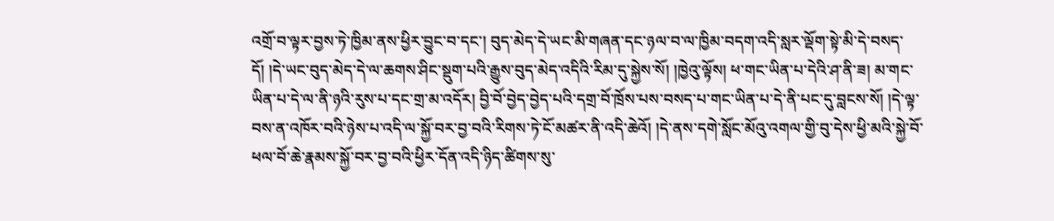འགྲོ་བ་ལྟར་བྱས་ཏེ་ཁྱིམ་ནས་ཕྱིར་བྱུང་བ་དང་། བུད་མེད་དེ་ཡང་མི་གཞན་དང་ཉལ་བ་ལ་ཁྱིམ་བདག་འདི་སླར་ལྡོག་སྟེ་མི་དེ་བསད་དོ། །དེ་ཡང་བུད་མེད་དེ་ལ་ཆགས་ཤིང་སྡུག་པའི་རྒྱུས་བུད་མེད་འདིའི་རིམ་དུ་སྐྱེས་སོ། །ཁྱེའུ་ལྟོས། ཕ་གང་ཡིན་པ་དེའི་ཤ་ནི་ཟ། མ་གང་ཡིན་པ་དེ་ལ་ནི་ཉའི་རུས་པ་དང་གྲ་མ་འདོར། བྱི་བོ་བྱེད་བྱེད་པའི་དགྲ་བོ་ཁྲོས་པས་བསད་པ་གང་ཡིན་པ་དེ་ནི་པང་དུ་བླངས་སོ། །དེ་ལྟ་བས་ན་འཁོར་བའི་ཉེས་པ་འདི་ལ་སྐྱོ་བར་བྱ་བའི་རིགས་ཏེ་ངོ་མཚར་ནི་འདི་ཆེའོ། །དེ་ནས་དགེ་སློང་མོའུ་འགལ་གྱི་བུ་དེས་ཕྱི་མའི་སྐྱེ་བོ་ཕལ་བོ་ཆེ་རྣམས་སྐྱོ་བར་བྱ་བའི་ཕྱིར་དོན་འདི་ཉིད་ཚིགས་སུ་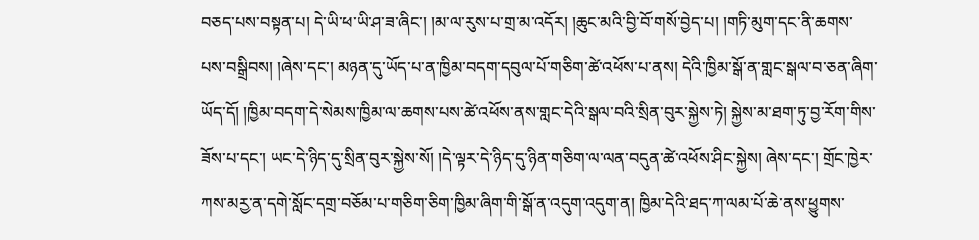བཅད་པས་བསྟན་པ། དེ་ཡི་ཕ་ཡི་ཤ་ཟ་ཞིང་། །མ་ལ་རུས་པ་གྲ་མ་འདོར། །ཆུང་མའི་བྱི་བོ་གསོ་བྱེད་པ། །གཏི་མུག་དང་ནི་ཆགས་པས་བསྒྲིབས། །ཞེས་དང་། མཉན་དུ་ཡོད་པ་ན་ཁྱིམ་བདག་དབུལ་པོ་གཅིག་ཚེ་འཕོས་པ་ནས། དེའི་ཁྱིམ་སྒོ་ན་གླང་སྒལ་བ་ཅན་ཞིག་ཡོད་དོ། །ཁྱིམ་བདག་དེ་སེམས་ཁྱིམ་ལ་ཆགས་པས་ཚེ་འཕོས་ནས་གླང་དེའི་སྒལ་བའི་སྲིན་བུར་སྐྱེས་ཏེ། སྐྱེས་མ་ཐག་ཏུ་བྱ་རོག་གིས་ཟོས་པ་དང་། ཡང་དེ་ཉིད་དུ་སྲིན་བུར་སྐྱེས་སོ། །དེ་ལྟར་དེ་ཉིད་དུ་ཉིན་གཅིག་ལ་ལན་བདུན་ཚེ་འཕོས་ཤིང་སྐྱེས། ཞེས་དང་། གྲོང་ཁྱེར་ཀས་མརྱ་ན་དགེ་སློང་དགྲ་བཅོམ་པ་གཅིག་ཅིག་ཁྱིམ་ཞིག་གི་སྒོ་ན་འདུག་འདུག་ན། ཁྱིམ་དེའི་ཐད་ཀ་ལམ་པོ་ཆེ་ནས་ཕྱུགས་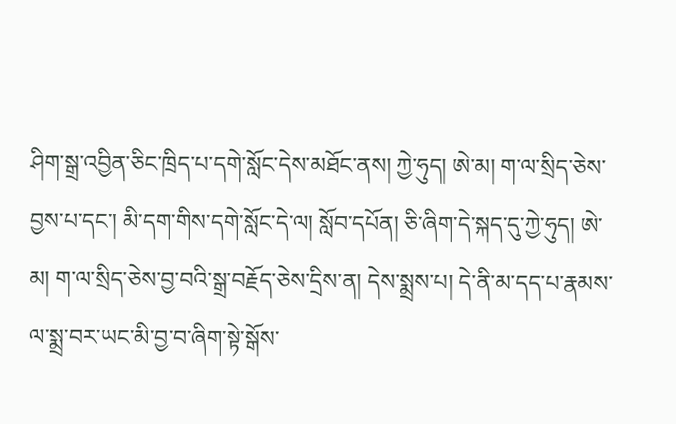ཤིག་སྒྲ་འབྱིན་ཅིང་ཁྲིད་པ་དགེ་སློང་དེས་མཐོང་ནས། ཀྱེ་ཧུད། ཨེ་མ། ག་ལ་སྲིད་ཅེས་བྱས་པ་དང་། མི་དག་གིས་དགེ་སློང་དེ་ལ། སློབ་དཔོན། ཅི་ཞིག་དེ་སྐད་དུ་ཀྱེ་ཧུད། ཨེ་མ། ག་ལ་སྲིད་ཅེས་བྱ་བའི་སྒྲ་བརྗོད་ཅེས་དྲིས་ན། དེས་སྨྲས་པ། དེ་ནི་མ་དད་པ་རྣམས་ལ་སྨྲ་བར་ཡང་མི་བྱ་བ་ཞིག་སྟེ་སྒོས་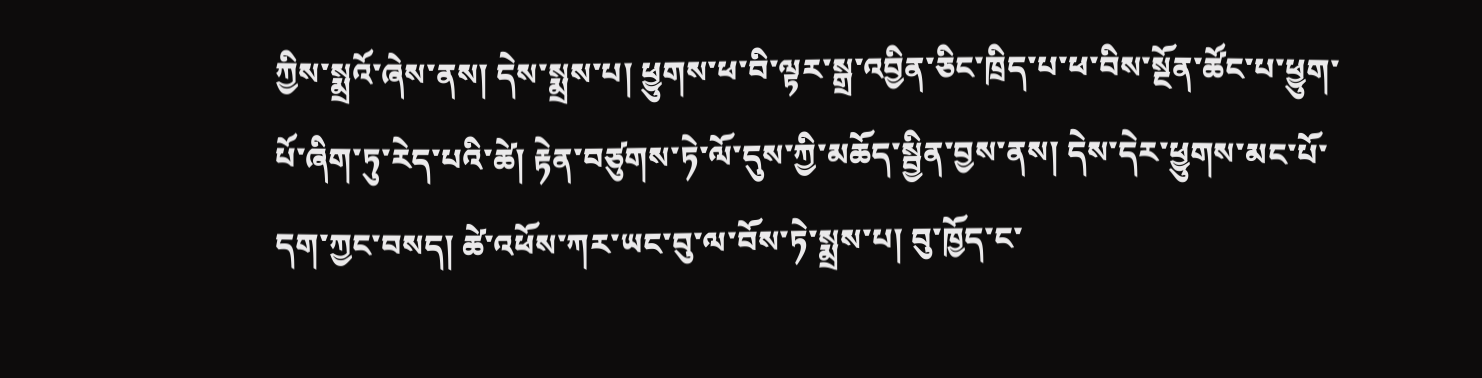ཀྱིས་སྨྲའོ་ཞེས་ནས། དེས་སྨྲས་པ། ཕྱུགས་ཕ་བི་ལྟར་སྒྲ་འབྱིན་ཅིང་ཁྲིད་པ་ཕ་བིས་སྔོན་ཚོང་པ་ཕྱུག་པོ་ཞིག་ཏུ་རེད་པའི་ཚེ། རྟེན་བཙུགས་ཏེ་ལོ་དུས་ཀྱི་མཆོད་སྦྱིན་བྱས་ནས། དེས་དེར་ཕྱུགས་མང་པོ་དག་ཀྱང་བསད། ཚེ་འཕོས་ཀར་ཡང་བུ་ལ་བོས་ཏེ་སྨྲས་པ། བུ་ཁྱོད་ང་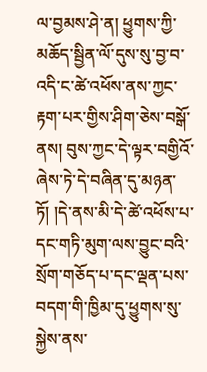ལ་བྱམས་ཤེ་ན། ཕྱུགས་ཀྱི་མཆོད་སྦྱིན་ལོ་དུས་སུ་བྱ་བ་འདི་ང་ཚེ་འཕོས་ནས་ཀྱང་རྟག་པར་གྱིས་ཤིག་ཅེས་བསྒོ་ནས། བུས་ཀྱང་དེ་ལྟར་བགྱིའོ་ཞེས་ཏེ་དེ་བཞིན་དུ་མཉན་ཏོ། །དེ་ནས་མི་དེ་ཚེ་འཕོས་པ་དང་གཏི་མུག་ལས་བྱུང་བའི་སྲོག་གཅོད་པ་དང་ལྡན་པས་བདག་གི་ཁྱིམ་དུ་ཕྱུགས་སུ་སྐྱེས་ནས་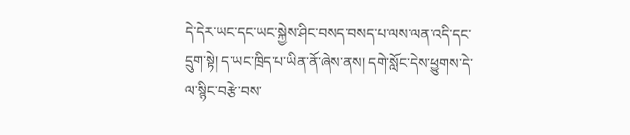དེ་དེར་ཡང་དང་ཡང་སྐྱེས་ཤིང་བསད་བསད་པ་ལས་ལན་འདི་དང་དྲུག་སྟེ། ད་ཡང་ཁྲིད་པ་ཡིན་ནོ་ཞེས་ནས། དགེ་སློང་དེས་ཕྱུགས་དེ་ལ་སྙིང་བརྩེ་བས་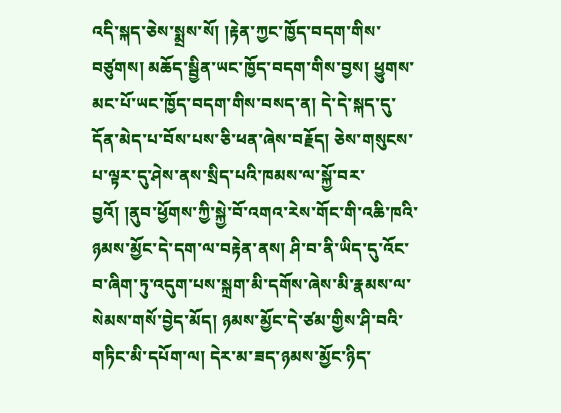འདི་སྐད་ཅེས་སྨྲས་སོ། །རྟེན་ཀྱང་ཁྱོད་བདག་གིས་བཙུགས། མཆོད་སྦྱིན་ཡང་ཁྱོད་བདག་གིས་བྱས། ཕྱུགས་མང་པོ་ཡང་ཁྱོད་བདག་གིས་བསད་ན། དེ་དེ་སྐད་དུ་དོན་མེད་པ་བོས་པས་ཅི་ཕན་ཞེས་བརྗོད། ཅེས་གསུངས་པ་ལྟར་དུ་ཤེས་ནས་སྲིད་པའི་ཁམས་ལ་སྐྱོ་བར་བྱའོ། །ནུབ་ཕྱོགས་ཀྱི་སྐྱེ་བོ་འགའ་རེས་གོང་གི་འཆི་ཁའི་ཉམས་མྱོང་དེ་དག་ལ་བརྟེན་ནས། ཤི་བ་ནི་ཡིད་དུ་འོང་བ་ཞིག་ཏུ་འདུག་པས་སྐྲག་མི་དགོས་ཞེས་མི་རྣམས་ལ་སེམས་གསོ་བྱེད་མོད། ཉམས་མྱོང་དེ་ཙམ་གྱིས་ཤི་བའི་གཏིང་མི་དཔོག་ལ། དེར་མ་ཟད་ཉམས་མྱོང་ཉིད་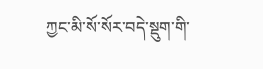ཀྱང་མི་སོ་སོར་བདེ་སྡུག་གི་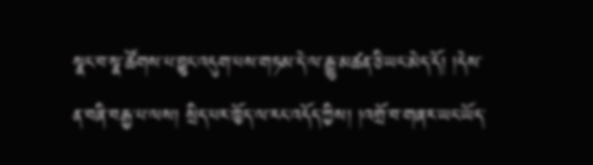སྣང་བ་སྣ་ཚོགས་པ་བྱུང་འདུག་པས་གཏམ་དེ་ལ་རྒྱུ་མཚན་ཅི་ཡང་མེད་དོ། །དེས་ན་བཞི་བརྒྱ་པ་ལས། སྲིད་པར་ཁྱོད་ལ་རང་འདོད་ཀྱིས། །འགྲོ་བ་གཞར་ཡང་ཡོད་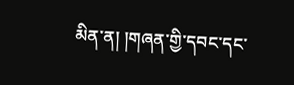མིན་ན། །གཞན་གྱི་དབང་དང་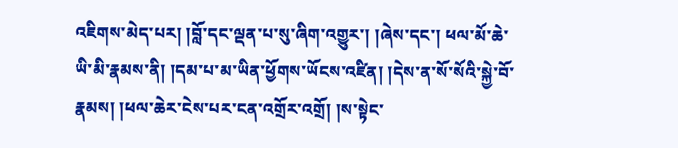འཇིགས་མེད་པར། །བློ་དང་ལྡན་པ་སུ་ཞིག་འགྱུར་། །ཞེས་དང་། ཕལ་མོ་ཆེ་ཡི་མི་རྣམས་ནི། །དམ་པ་མ་ཡིན་ཕྱོགས་ཡོངས་འཛིན། །དེས་ན་སོ་སོའི་སྐྱེ་བོ་རྣམས། །ཕལ་ཆེར་ངེས་པར་ངན་འགྲོར་འགྲོ། །ས་སྟེང་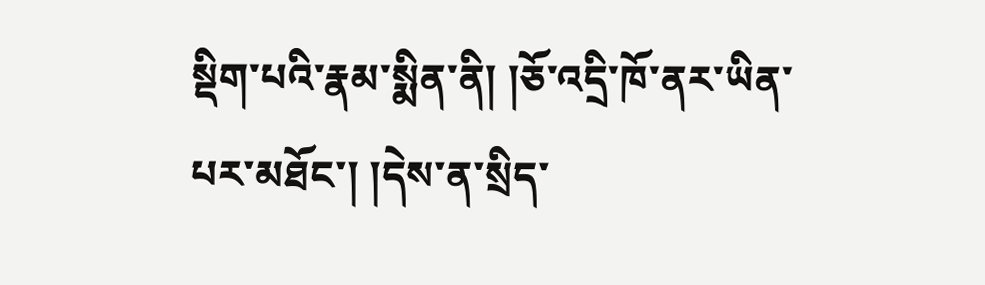སྡིག་པའི་རྣམ་སྨིན་ནི། །ཅོ་འདྲི་ཁོ་ནར་ཡིན་པར་མཐོང་། །དེས་ན་སྲིད་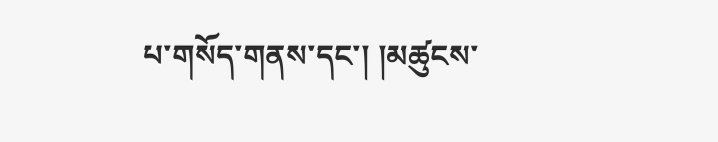པ་གསོད་གནས་དང་། །མཚུངས་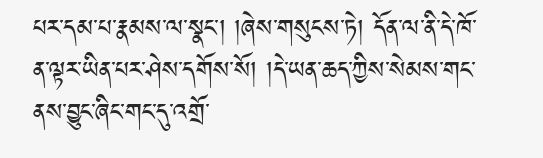པར་དམ་པ་རྣམས་ལ་སྣང་། །ཞེས་གསུངས་ཏེ། དོན་ལ་ནི་དེ་ཁོ་ན་ལྟར་ཡིན་པར་ཤེས་དགོས་སོ། །དེ་ཡན་ཆད་ཀྱིས་སེམས་གང་ནས་བྱུང་ཞིང་གང་དུ་འགྲོ་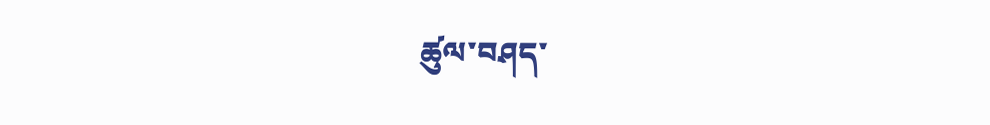ཚུལ་བཤད་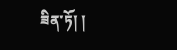ཟིན་ཏོ། །